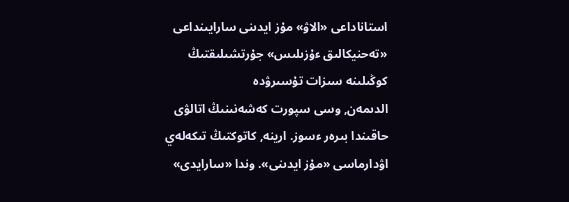استاناداعى «الاۋ» مۇز ايدىنى سارايىنداعى «تەحنيكالىق ءۇزىلىس» جۇرتشىلىقتىڭ كوڭىلىنە سىزات تۇسىرۋدە
الدىمەن, وسى سپورت كەشەنىنىڭ اتالۋى حاقىندا بىرەر ءسوز. ارينە, كاتوكتىڭ تىكەلەي اۋدارماسى «مۇز ايدىنى». وندا «سارايدى»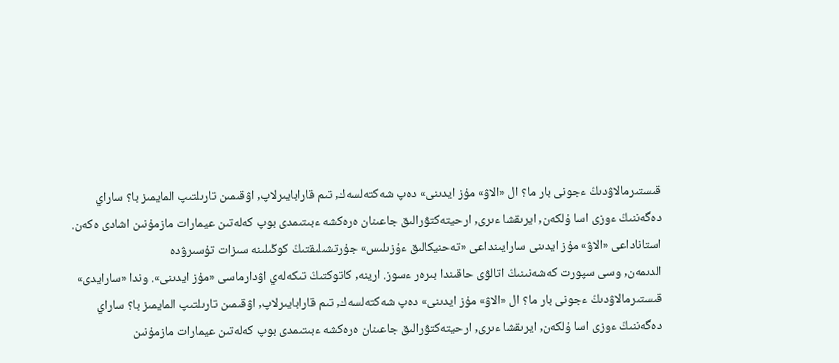قىستىرمالاۋدىڭ ءجونى بار ما؟ ال «الاۋ» مۇز ايدىنى» دەپ شەكتەلسەك, تىم قارابايىرلاپ, اۋقىمىن تارىلتىپ المايمىز با؟ ساراي دەگەننىڭ ءوزى اسا ۇلكەن, ايرىقشا ءىرى, ارحيتەكتۋرالىق جاعىنان ەرەكشە ءبىتىمدى بوپ كەلەتىن عيمارات مازمۇنىن اشادى ەكەن.
استاناداعى «الاۋ» مۇز ايدىنى سارايىنداعى «تەحنيكالىق ءۇزىلىس» جۇرتشىلىقتىڭ كوڭىلىنە سىزات تۇسىرۋدە
الدىمەن, وسى سپورت كەشەنىنىڭ اتالۋى حاقىندا بىرەر ءسوز. ارينە, كاتوكتىڭ تىكەلەي اۋدارماسى «مۇز ايدىنى». وندا «سارايدى» قىستىرمالاۋدىڭ ءجونى بار ما؟ ال «الاۋ» مۇز ايدىنى» دەپ شەكتەلسەك, تىم قارابايىرلاپ, اۋقىمىن تارىلتىپ المايمىز با؟ ساراي دەگەننىڭ ءوزى اسا ۇلكەن, ايرىقشا ءىرى, ارحيتەكتۋرالىق جاعىنان ەرەكشە ءبىتىمدى بوپ كەلەتىن عيمارات مازمۇنىن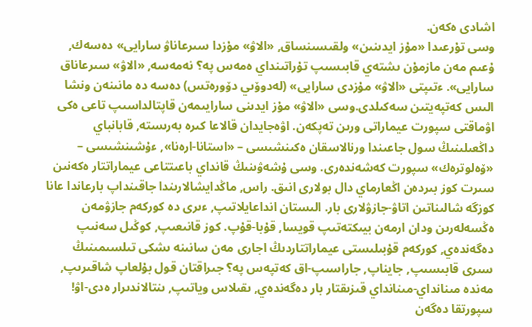اشادى ەكەن.
وسى تۇرعىدا «مۇز ايدىنىن» ولقىسىنساق, «الاۋ» مۇزدا سىرعاناۋ سارايى» دەسەك, ۇعىم مەن مازمۇن ىشتەي قابىسىپ تۇراتىنداي ەمەس پە؟ نەمەسە, «الاۋ» سىرعاناق سارايى». ءتىپتى «الاۋ» مۇزدى سارايى» (لەدوۆىي دۆورەتس) دەسە دە مانىنەن ونشا الىس كەتپەيتىن سەكىلدى.وسى «الاۋ» مۇز ايدىنى سارايىمەن قاپتالداسىپ تاعى ەكى اۋماقتى سپورت عيماراتى ورىن تەپكەن. اۋەجايدان قالاعا كىرە بەرىستە, قابانباي داڭعىلىنىڭ سول جاعىندا ورنالاسقان ەكىنشىسى – «استانا-ارەنا», ءۇشىنشىسى – «ۆەلوترەك» سپورت كەشەندەرى. وسى ۇشەۋىنىڭ قانداي باعىتتاعى عيماراتتار ەكەنىن سىرت كوز بىردەن اڭعارماي دال بولارى انىق. راس, ماڭدايشالارىندا جاقىنداپ بارعاندا عانا كوزگە شالىناتىن اتاۋ-جازۋلارى بار. الىستان انداعايلاتىپ, ءىرى دە كوركەم جازۋمەن ەڭسەلەرىن ودان ارمەن بيىكتەتىپ قويسا, قۇبا-قۇپ. كوز قانىعىپ, كوڭىل سەنىپ دەگەندەي, كوركەم قۇبىلىستى عيماراتتاردىڭ اجارى مەن سانىنە ىشكى تىلسىمىنىڭ سىرى قابىسىپ, جايناپ, جاراسىپ-اق كەتپەس پە؟ جىراقتان قول بۇلعاپ شاقىرىپ, مەندە مىنانداي-مىنانداي قىزىقتار بار دەگەندەي, ىقىلاس وياتىپ, ىنتالاندىرار ەدى-اۋ! سپورتقا دەگەن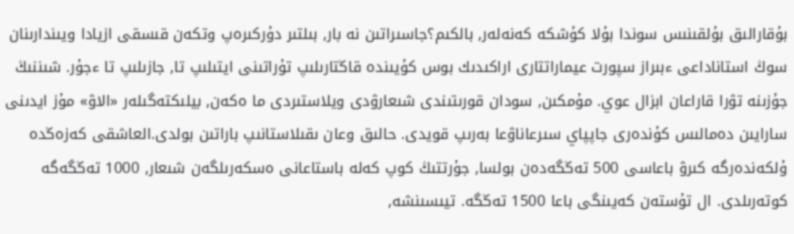بۇقارالىق بۇلقىنىس سوندا بۇلا كۇشكە كەنەلەر, بالكىم؟جاسىراتىن نە بار, بىلتىر دۇركىرەپ وتكەن قىسقى ازيادا ويىندارىنان سوڭ استاناداعى ءبىراز سپورت عيماراتتارى اراكىدىك بوس كۇيىندە قاڭتارىلىپ تۇراتىنى ايتىلىپ تا, جازىلىپ تا ءجۇر. شىننىڭ جۇزىنە تۋرا قاراعان ابزال عوي. مۇمكىن, سودان قورىتىندى شىعارۋدى ويلاستىردى ما ەكەن, بيلىكتەگىلەر «الاۋ» مۇز ايدىنى سارايىن دەمالىس كۇندەرى جاپپاي سىرعاناۋعا بەرىپ قويدى. حالىق وعان ىقىلاستانىپ باراتىن بولدى.العاشقى كەزەڭدە ۇلكەندەرگە كىرۋ باعاسى 500 تەڭگەدەن بولسا, جۇرتتىڭ كوپ كەلە باستاعانى ەسكەرىلگەن شىعار, 1000 تەڭگەگە كوتەرىلدى. ال تۇستەن كەيىنگى باعا 1500 تەڭگە. تيىسىنشە,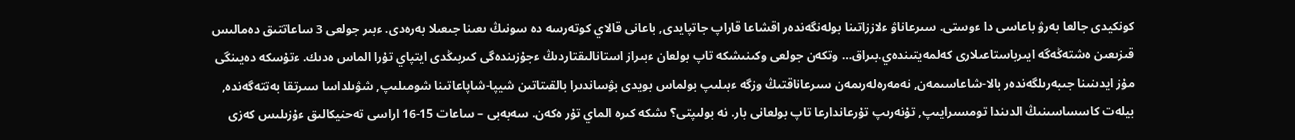كونكيدى جالعا بەرۋ باعاسى دا ءوستى. سىرعاناۋ ءلاززاتىنا بولەنگەندەر اقشاعا قاراپ جاتپايدى, باعانى قالاي كوتەرسە دە سونىڭ ىعىنا جىعىلا بەرەدى. ءبىر جولعى 3 ساعاتتىق دەمالىس قىزىعىن ەشتەڭەگە ايىرباستاعىلارى كەلمەيتىندەي.بىراق… وتكەن جولعى وكىنىشكە تاپ بولعان ءبىراز استانالىقتاردىڭ ءجۇزىندەگى كىربىڭدى ايتپاي تۇرا الماس ەدىك. ءتۇسكە دەيىنگى مۇز ايدىنىنا جىبەرىلگەندەر بالا-شاعاسىمەن, نەمەرەلەرىمەن سىرعاناقتىڭ وزگە ءبىلىپ بولماس بويدى بۋساندىرا بالقىتاتىن شيپا-شاپاعاتىنا شومىلىپ, شۋىلداسا سىرتقا بەتتەگەندە, بيلەت كاسساسىنىڭ الدىندا تومسىرايىپ, تۇنەرىپ تۇرعاندارعا تاپ بولعانى بار. نە بولىپتى؟ ىشكە كىرە الماي تۇر ەكەن. سەبەبى – ساعات 15-16 اراسى تەحنيكالىق ءۇزىلىس كەزى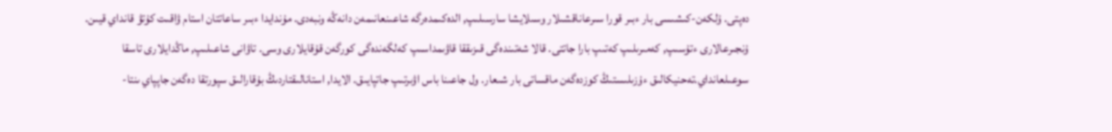دەپتى. ۇلكەن-كىشىسى بار ءبىر قورا سىرعاناقشىلار وسىلايشا سارسىلىپ, الدەكىمدەرگە شاعىنعانىمەن دانەڭە ونبەدى. مۇندايدا ءبىر ساعاتتان استام ۋاقىت كۇتۋ قانداي قيىن. ۇنجىرعالارى ءتۇسىپ, كەمىرىلىپ كەتىپ بارا جاتتى. قالا شەتىندەگى قىزىققا قاۋىمداسىپ كەلگەندەگى كورگەن قۇقايلارى وسى. تاۋانى شاعىلىپ, ماڭدايلارى تاسقا سوعىلعانداي.تەحنيكالىق ءۇزىلىستىڭ كوزدەگەن ماقساتى بار شىعار. ول جاعىنا باس اۋىرتىپ جاتپايىق. الايدا, استانالىقتاردىڭ بۇقارالىق سپورتقا دەگەن جاپپاي ىنتا-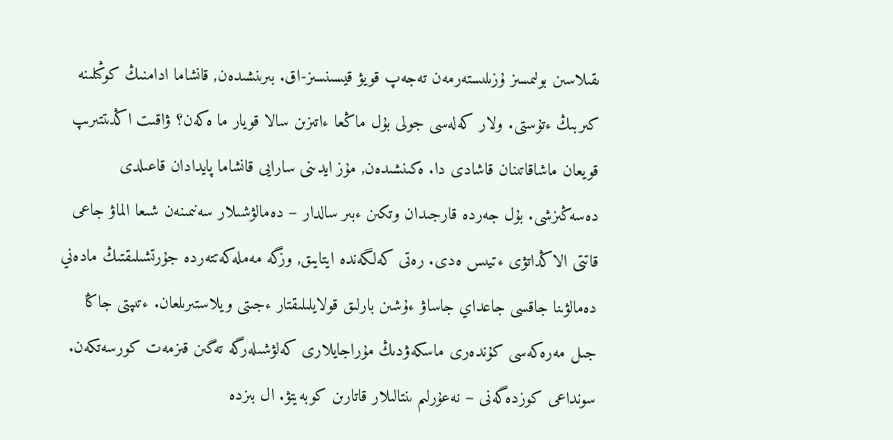ىقىلاسىن بولىمسىز ۇزىلىستەرمەن تەجەپ قويۋ قيسىنسىز-اق. بىرىنشىدەن, قانشاما ادامنىڭ كوڭىلىنە كىربىڭ ءتۇستى. ولار كەلەسى جولى بۇل ماڭعا ءاتىزىن سالا قويار ما ەكەن؟ ۋاقىت اڭدىتتىرىپ قويعان ماشاقاتىنان قاشادى دا. ەكىنشىدەن, مۇز ايدىنى سارايى قانشاما پايدادان قاعىلدى دەسەڭىزشى. بۇل جەردە قارجىدان وتكىن ءبىر سالدار – دەمالۋشىلار سەنىمىنەن شىعا الماۋ جاعى قاتتى الاڭداتۋى ءتيىس ەدى. رەتى كەلگەندە ايتايىق, وزگە مەملەكەتتەردە جۇرتشىلىقتىڭ مادەني دەمالۋىنا جاقسى جاعداي جاساۋ ءۇشىن بارلىق قولايلىلىقتار ءجىتى ويلاستىرىلعان. ءتىپتى جاڭا جىل مەرەكەسى كۇندەرى ماسكەۋدىڭ مۇراجايلارى كەلۋشىلەرگە تەگىن قىزمەت كورسەتكەن. سونداعى كوزدەگەنى – نەعۇرلىم ىنتالىلار قاتارىن كوبەيتۋ. ال بىزدە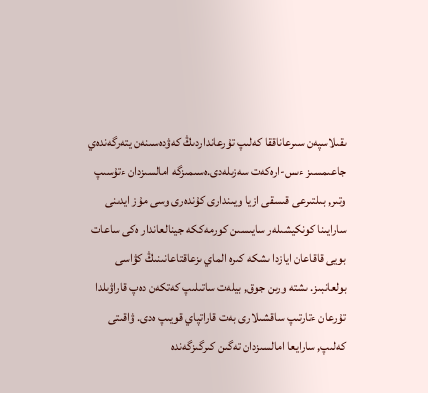ىقىلاسپەن سىرعاناققا كەلىپ تۇرعانداردىڭ كەۋدەسىنەن يتەرگەندەي جاعىمسىز ءىس-ارەكەت سەزىلەدى.ەسىمىزگە امالسىزدان ءتۇسىپ وتىر, بىلتىرعى قىسقى ازيا ويىندارى كۇندەرى وسى مۇز ايدىنى سارايىنا كونكيشىلەر سايىسىن كورمەككە جينالعاندار ەكى ساعات بويى قاقاعان ايازدا ىشكە كىرە الماي ىزعاقتاعانىنىڭ كۋاسى بولعانبىز. ىشتە ورىن جوق, بيلەت ساتىلىپ كەتكەن دەپ قاراۋىلدا تۇرعان ءتارتىپ ساقشىلارى بەت قاراتپاي قويىپ ەدى. ۋاقىتى كەلىپ, سارايعا امالسىزدان تەگىن كىرگىزگەندە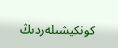كونكيشىلەردىڭ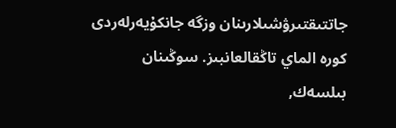جاتتىقتىرۋشىلارىنان وزگە جانكۇيەرلەردى كورە الماي تاڭقالعانبىز. سوڭىنان بىلسەك,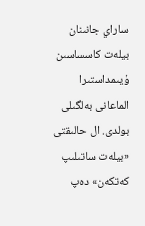ساراي جانىنان بيلەت كاسساسىن ۇيىمداستىرا الماعانى بەلگىلى بولدى. ال حالىقتى «بيلەت ساتىلىپ كەتكەن» دەپ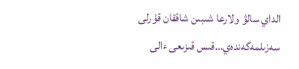الداي سالۋ ولارعا شىبىن شاققان قۇرلى سەزىلمەگەندەي…قىس قىزىعى ءالى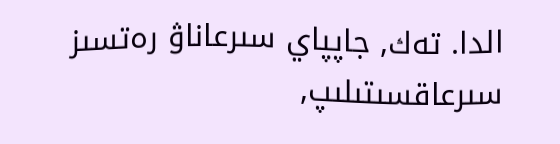الدا. تەك, جاپپاي سىرعاناۋ رەتسىز سىرعاقسىتىلىپ,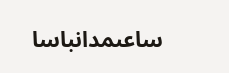ساعىمدانباسا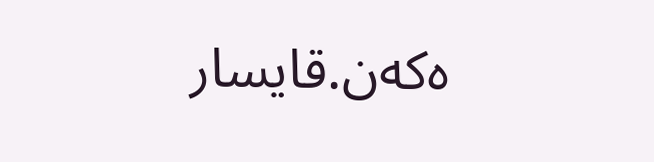ەكەن.قايسار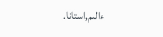ءالىم,استانا.